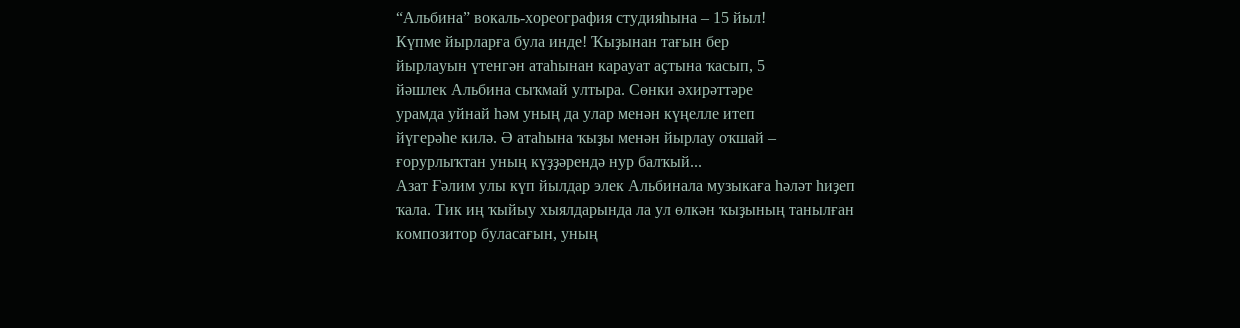“Альбина” вокаль-хореография студияһына – 15 йыл!
Күпме йырларға була инде! Ҡыҙынан тағын бер
йырлауын үтенгән атаһынан карауат аҫтына ҡасып, 5
йәшлек Альбина сыҡмай ултыра. Сөнки әхирәттәре
урамда уйнай һәм уның да улар менән күңелле итеп
йүгерәһе килә. Ә атаһына ҡыҙы менән йырлау оҡшай –
ғорурлыҡтан уның күҙҙәрендә нур балҡый...
Азат Ғәлим улы күп йылдар элек Альбинала музыкаға һәләт һиҙеп
ҡала. Тик иң ҡыйыу хыялдарында ла ул өлкән ҡыҙының танылған
композитор буласағын, уның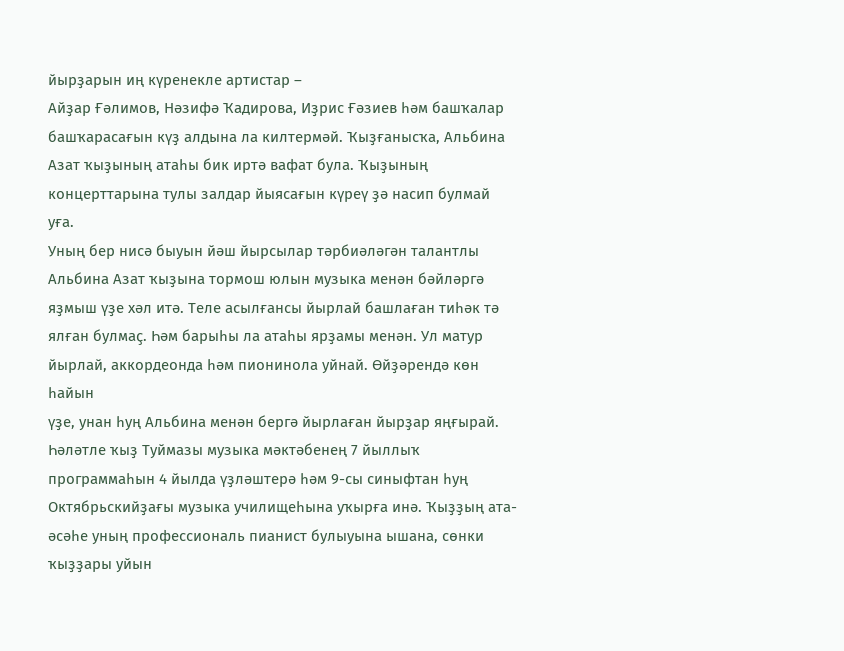йырҙарын иң күренекле артистар –
Айҙар Ғәлимов, Нәзифә Ҡадирова, Иҙрис Ғәзиев һәм башҡалар
башҡарасағын күҙ алдына ла килтермәй. Ҡыҙғанысҡа, Альбина
Азат ҡыҙының атаһы бик иртә вафат була. Ҡыҙының
концерттарына тулы залдар йыясағын күреү ҙә насип булмай уға.
Уның бер нисә быуын йәш йырсылар тәрбиәләгән талантлы
Альбина Азат ҡыҙына тормош юлын музыка менән бәйләргә
яҙмыш үҙе хәл итә. Теле асылғансы йырлай башлаған тиһәк тә
ялған булмаҫ. Һәм барыһы ла атаһы ярҙамы менән. Ул матур
йырлай, аккордеонда һәм пионинола уйнай. Өйҙәрендә көн һайын
үҙе, унан һуң Альбина менән бергә йырлаған йырҙар яңғырай.
Һәләтле ҡыҙ Туймазы музыка мәктәбенең 7 йыллыҡ
программаһын 4 йылда үҙләштерә һәм 9-сы синыфтан һуң
Октябрьскийҙағы музыка училищеһына уҡырға инә. Ҡыҙҙың ата-
әсәһе уның профессиональ пианист булыуына ышана, сөнки
ҡыҙҙары уйын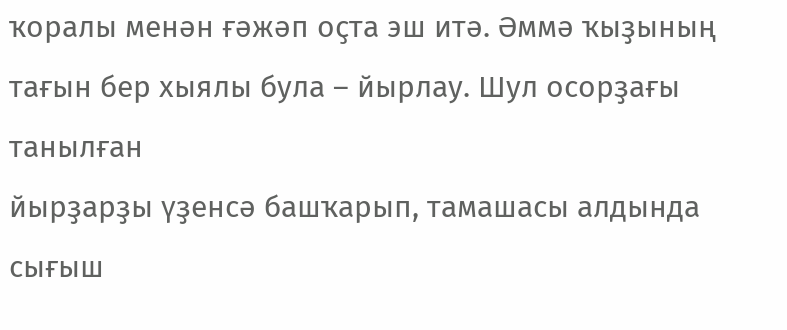ҡоралы менән ғәжәп оҫта эш итә. Әммә ҡыҙының
тағын бер хыялы була – йырлау. Шул осорҙағы танылған
йырҙарҙы үҙенсә башҡарып, тамашасы алдында сығыш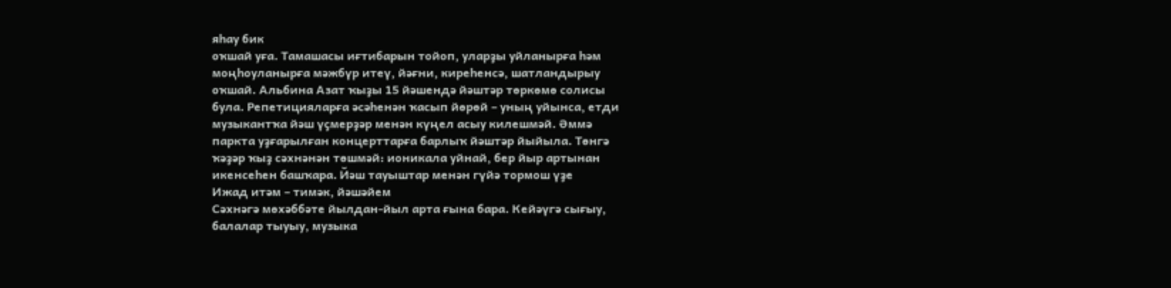яһау бик
оҡшай уға. Тамашасы иғтибарын тойоп, уларҙы уйланырға һәм
моңһоуланырға мәжбүр итеү, йәғни, киреһенсә, шатландырыу
оҡшай. Альбина Азат ҡыҙы 15 йәшендә йәштәр төркөмө солисы
була. Репетицияларға әсәһенән ҡасып йөрөй – уның уйынса, етди
музыкантҡа йәш үҫмерҙәр менән күңел асыу килешмәй. Әммә
паркта уҙғарылған концерттарға барлыҡ йәштәр йыйыла. Төнгә
ҡәҙәр ҡыҙ сәхнәнән төшмәй: ионикала уйнай, бер йыр артынан
икенсеһен башҡара. Йәш тауыштар менән гүйә тормош үҙе
Ижад итәм – тимәк, йәшәйем
Сәхнәгә мөхәббәте йылдан-йыл арта ғына бара. Кейәүгә сығыу,
балалар тыуыу, музыка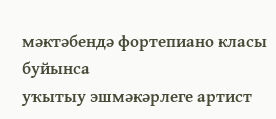мәктәбендә фортепиано класы буйынса
уҡытыу эшмәкәрлеге артист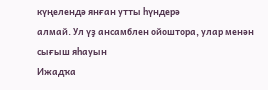күңелендә янған утты һүндерә
алмай. Ул үҙ ансамблен ойоштора, улар менән сығыш яһауын
Ижадҡа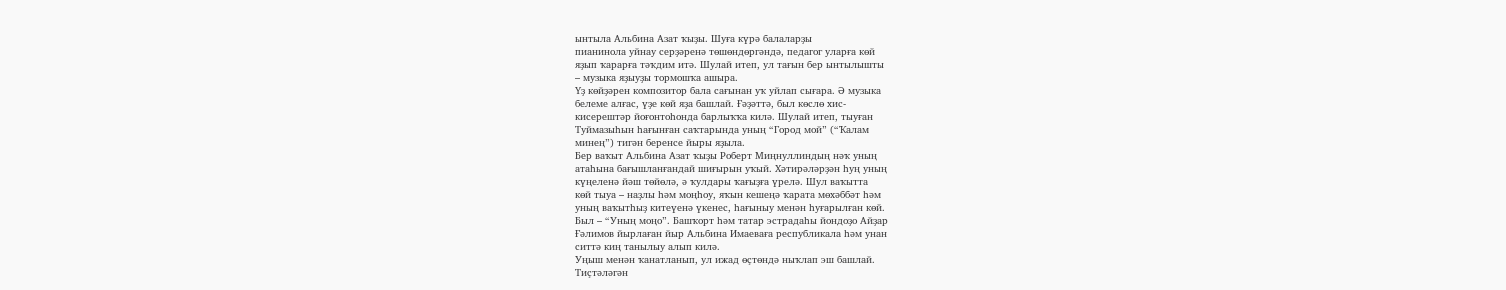ынтыла Альбина Азат ҡыҙы. Шуға күрә балаларҙы
пианинола уйнау серҙәренә төшөндөргәндә, педагог уларға көй
яҙып ҡарарға тәҡдим итә. Шулай итеп, ул тағын бер ынтылышты
– музыка яҙыуҙы тормошҡа ашыра.
Үҙ көйҙәрен композитор бала сағынан уҡ уйлап сығара. Ә музыка
белеме алғас, үҙе көй яҙа башлай. Ғәҙәттә, был көслө хис-
кисерештәр йоғонтоһонда барлыҡҡа килә. Шулай итеп, тыуған
Туймазыһын һағынған саҡтарында уның “Город мой” (“Ҡалам
минең”) тигән беренсе йыры яҙыла.
Бер ваҡыт Альбина Азат ҡыҙы Роберт Миңнуллиндың нәҡ уның
атаһына бағышланғандай шиғырын уҡый. Хәтирәләрҙән һуң уның
күңеленә йәш төйөлә, ә ҡулдары ҡағыҙға үрелә. Шул ваҡытта
көй тыуа – наҙлы һәм моңһоу, яҡын кешеңә ҡарата мөхәббәт һәм
уның ваҡытһыҙ китеүенә үкенес, һағыныу менән һуғарылған көй.
Был – “Уның моңо”. Башҡорт һәм татар эстрадаһы йондоҙо Айҙар
Ғәлимов йырлаған йыр Альбина Имаеваға республикала һәм унан
ситтә киң танылыу алып килә.
Уңыш менән ҡанатланып, ул ижад өҫтөндә ныҡлап эш башлай.
Тиҫтәләгән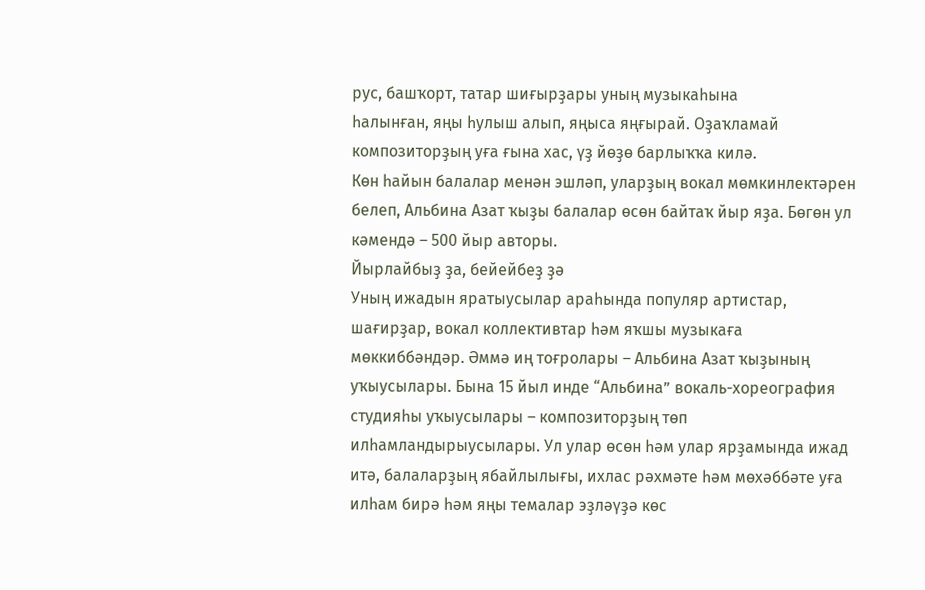рус, башҡорт, татар шиғырҙары уның музыкаһына
һалынған, яңы һулыш алып, яңыса яңғырай. Оҙаҡламай
композиторҙың уға ғына хас, үҙ йөҙө барлыҡҡа килә.
Көн һайын балалар менән эшләп, уларҙың вокал мөмкинлектәрен
белеп, Альбина Азат ҡыҙы балалар өсөн байтаҡ йыр яҙа. Бөгөн ул
кәмендә – 500 йыр авторы.
Йырлайбыҙ ҙа, бейейбеҙ ҙә
Уның ижадын яратыусылар араһында популяр артистар,
шағирҙар, вокал коллективтар һәм яҡшы музыкаға
мөккиббәндәр. Әммә иң тоғролары – Альбина Азат ҡыҙының
уҡыусылары. Бына 15 йыл инде “Альбина” вокаль-хореография
студияһы уҡыусылары – композиторҙың төп
илһамландырыусылары. Ул улар өсөн һәм улар ярҙамында ижад
итә, балаларҙың ябайлылығы, ихлас рәхмәте һәм мөхәббәте уға
илһам бирә һәм яңы темалар эҙләүҙә көс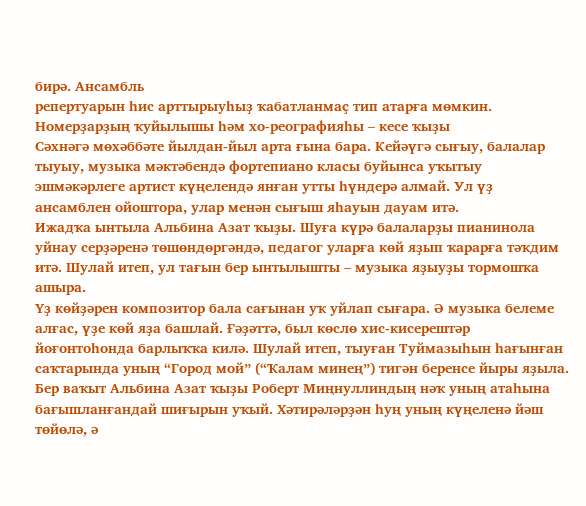бирә. Ансамбль
репертуарын һис арттырыуһыҙ ҡабатланмаҫ тип атарға мөмкин.
Номерҙарҙың ҡуйылышы һәм хо-реографияһы – кесе ҡыҙы
Сәхнәгә мөхәббәте йылдан-йыл арта ғына бара. Кейәүгә сығыу, балалар тыуыу, музыка мәктәбендә фортепиано класы буйынса уҡытыу эшмәкәрлеге артист күңелендә янған утты һүндерә алмай. Ул үҙ ансамблен ойоштора, улар менән сығыш яһауын дауам итә.
Ижадҡа ынтыла Альбина Азат ҡыҙы. Шуға күрә балаларҙы пианинола уйнау серҙәренә төшөндөргәндә, педагог уларға көй яҙып ҡарарға тәҡдим итә. Шулай итеп, ул тағын бер ынтылышты – музыка яҙыуҙы тормошҡа ашыра.
Үҙ көйҙәрен композитор бала сағынан уҡ уйлап сығара. Ә музыка белеме алғас, үҙе көй яҙа башлай. Ғәҙәттә, был көслө хис-кисерештәр йоғонтоһонда барлыҡҡа килә. Шулай итеп, тыуған Туймазыһын һағынған саҡтарында уның “Город мой” (“Ҡалам минең”) тигән беренсе йыры яҙыла.
Бер ваҡыт Альбина Азат ҡыҙы Роберт Миңнуллиндың нәҡ уның атаһына бағышланғандай шиғырын уҡый. Хәтирәләрҙән һуң уның күңеленә йәш төйөлә, ә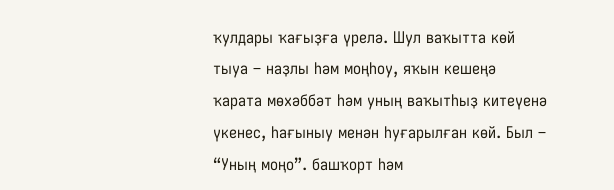ҡулдары ҡағыҙға үрелә. Шул ваҡытта көй тыуа – наҙлы һәм моңһоу, яҡын кешеңә ҡарата мөхәббәт һәм уның ваҡытһыҙ китеүенә үкенес, һағыныу менән һуғарылған көй. Был – “Уның моңо”. башҡорт һәм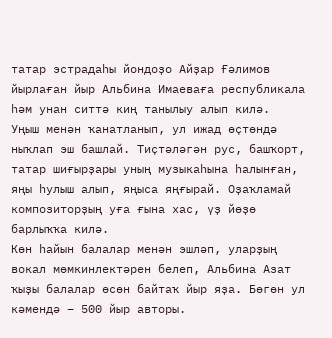татар эстрадаһы йондоҙо Айҙар Ғәлимов йырлаған йыр Альбина Имаеваға республикала һәм унан ситтә киң танылыу алып килә.
Уңыш менән ҡанатланып, ул ижад өҫтөндә ныҡлап эш башлай. Тиҫтәләгән рус, башҡорт, татар шиғырҙары уның музыкаһына һалынған, яңы һулыш алып, яңыса яңғырай. Оҙаҡламай композиторҙың уға ғына хас, үҙ йөҙө барлыҡҡа килә.
Көн һайын балалар менән эшләп, уларҙың вокал мөмкинлектәрен белеп, Альбина Азат ҡыҙы балалар өсөн байтаҡ йыр яҙа. Бөгөн ул кәмендә – 500 йыр авторы.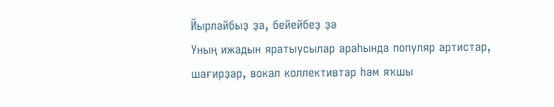Йырлайбыҙ ҙа, бейейбеҙ ҙә
Уның ижадын яратыусылар араһында популяр артистар, шағирҙар, вокал коллективтар һәм яҡшы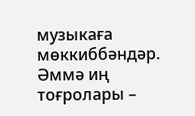музыкаға мөккиббәндәр. Әммә иң тоғролары –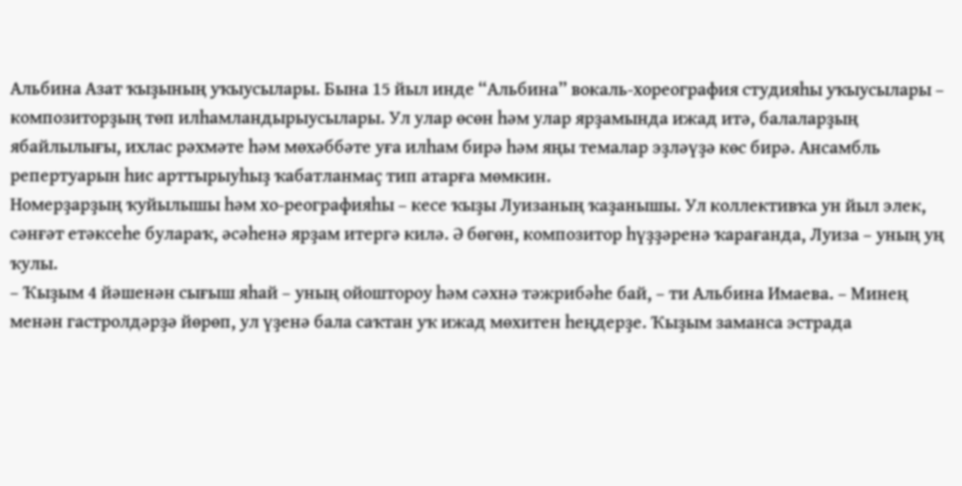Альбина Азат ҡыҙының уҡыусылары. Бына 15 йыл инде “Альбина” вокаль-хореография студияһы уҡыусылары – композиторҙың төп илһамландырыусылары. Ул улар өсөн һәм улар ярҙамында ижад итә, балаларҙың ябайлылығы, ихлас рәхмәте һәм мөхәббәте уға илһам бирә һәм яңы темалар эҙләүҙә көс бирә. Ансамбль репертуарын һис арттырыуһыҙ ҡабатланмаҫ тип атарға мөмкин.
Номерҙарҙың ҡуйылышы һәм хо-реографияһы – кесе ҡыҙы Луизаның ҡаҙанышы. Ул коллективҡа ун йыл элек, сәнғәт етәксеһе булараҡ, әсәһенә ярҙам итергә килә. Ә бөгөн, композитор һүҙҙәренә ҡарағанда, Луиза – уның уң ҡулы.
– Ҡыҙым 4 йәшенән сығыш яһай – уның ойоштороу һәм сәхнә тәжрибәһе бай, – ти Альбина Имаева. – Минең менән гастролдәрҙә йөрөп, ул үҙенә бала саҡтан уҡ ижад мөхитен һеңдерҙе. Ҡыҙым заманса эстрада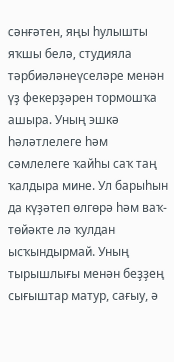сәнғәтен, яңы һулышты яҡшы белә, студияла тәрбиәләнеүселәре менән үҙ фекерҙәрен тормошҡа ашыра. Уның эшкә һәләтлелеге һәм сәмлелеге ҡайһы саҡ таң ҡалдыра мине. Ул барыһын да күҙәтеп өлгөрә һәм ваҡ-төйәкте лә ҡулдан ысҡындырмай. Уның тырышлығы менән беҙҙең сығыштар матур, сағыу, ә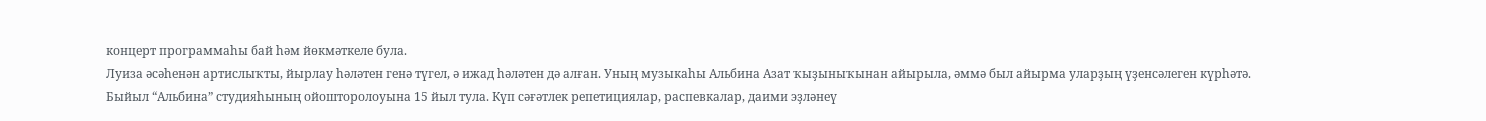концерт программаһы бай һәм йөкмәткеле була.
Луиза әсәһенән артислыҡты, йырлау һәләтен генә түгел, ә ижад һәләтен дә алған. Уның музыкаһы Альбина Азат ҡыҙыныҡынан айырыла, әммә был айырма уларҙың үҙенсәлеген күрһәтә.
Быйыл “Альбина” студияһының ойошторолоуына 15 йыл тула. Күп сәғәтлек репетициялар, распевкалар, даими эҙләнеү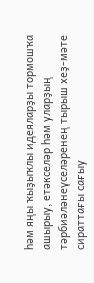һәм яңы ҡыҙыҡлы идеяларҙы тормошҡа ашырыу, етәкселәр һәм уларҙың тәрбиәләнеүселәренең тырыш хеҙ-мәте сираттағы сағыу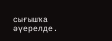сығышҡа әүерелде.